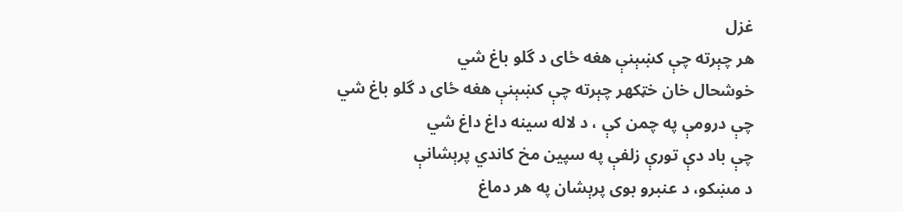غزل
هر چېرته چې کښېنې هغه ځای د گلو باغ شي
خوشحال خان خټکهر چېرته چې کښېنې هغه ځای د گلو باغ شي
چې درومې په چمن کې ، د لاله سينه داغ داغ شي
چې باد دې تورې زلفې په سپين مخ کاندي پرېشانې
د مښکو، د عنبرو بوی پرېشان په هر دماغ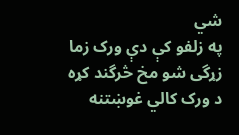شي
په زلفو کې دې ورک زما زړگی شو مخ څرگند کړه
د ورک کالي غوښتنه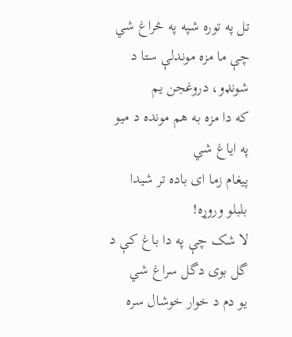تل په توره شپه په څراغ شي
چې ما مزه موندلې ستا د شونډو، دروغجن يم
که دا مزه به هم مونده د ميو په اياغ شي
پيغام زما ای باده تر شيدا بلبلو وروړه!
لا شک چې په دا باغ کې د گل بوی دگل سراغ شي
يو دم د خوار خوشال سره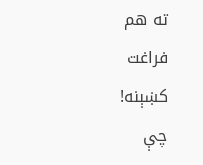ته هم فراغت کښېنه!
چې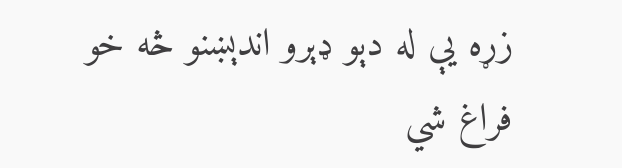زړه يې له دېو ډېرو اندېښنو څه خو فراغ شي